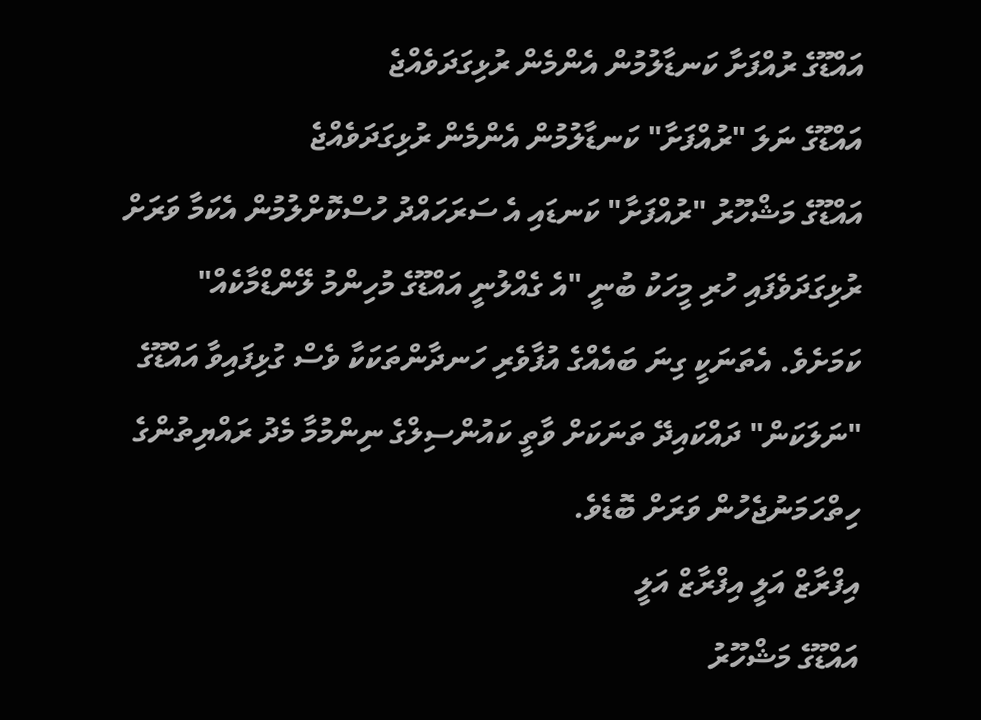އައްޑޫގެ ރުއްފަށާ ކަނޑާލުމުން އެންމެން ރުޅިގަދަވެއްޖެ
އައްޑޫގެ ނަލަ "ރުއްފަށާ" ކަނޑާލުމުން އެންމެން ރުޅިގަދަވެއްޖެ
އައްޑޫގެ މަޝްހޫރު "ރުއްފަށާ" ކަނޑައި އެ ސަރަހައްދު ހުސްކޮށްލުމުން އެކަމާ ވަރަށް ރުޅިގަދަވެފައި ހުރި މީހަކު ބުނީ "އެ ގެއްލުނީ އައްޑޫގެ މުހިންމު ލޭންޑްމާކެއް" ކަމަށެވެ. އެތަނަކީ ގިނަ ބައެއްގެ އުފާވެރި ހަނދާންތަކަކާ ވެސް ގުޅިފައިވާ އައްޑޫގެ "ނަލަކަން" ދައްކައިދޭ ތަނަކަށް ވާތީ ކައުންސިލްގެ ނިންމުމާ މެދު ރައްޔިތުންގެ ހިތްހަމަނުޖެހުން ވަރަށް ބޮޑެވެ.
އިފްރާޒް އަލީ އިފްރާޒް އަލީ
އައްޑޫގެ މަޝްހޫރު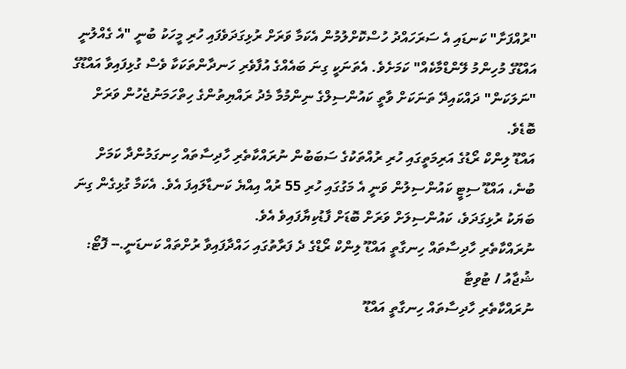"ރުއްފަށާ" ކަނޑައި އެ ސަރަހައްދު ހުސްކޮށްލުމުން އެކަމާ ވަރަށް ރުޅިގަދަވެފައި ހުރި މީހަކު ބުނީ "އެ ގެއްލުނީ އައްޑޫގެ މުހިންމު ލޭންޑްމާކެއް" ކަމަށެވެ. އެތަނަކީ ގިނަ ބައެއްގެ އުފާވެރި ހަނދާންތަކަކާ ވެސް ގުޅިފައިވާ އައްޑޫގެ "ނަލަކަން" ދައްކައިދޭ ތަނަކަށް ވާތީ ކައުންސިލްގެ ނިންމުމާ މެދު ރައްޔިތުންގެ ހިތްހަމަނުޖެހުން ވަރަށް ބޮޑެވެ.
އައްޑޫ ލިންކް ރޯޑުގެ އަރިމަތީގައި ހުރި ރުއްތަކުގެ ސަބަބުން ނުރައްކާތެރި ހާދިސާތައް ހިނގަމުންދާ ކަމަށް ބުނެ، އައްޑޫ ސިޓީ ކައުންސިލުން ވަނީ އެ މަގުގައި ހުރި 55 ރުއް އިއްޔެ ކަނޑާލައިފަ އެވެ. އެކަމާ ގުޅިގެން ގިނަ ބަޔަކު ރުޅިގަދަވެ، ކައުންސިލަށް ވަރަށް ބޮޑަށް ފާޑުކިޔާފައިވެ އެވެ.
ނުރައްކާތެރި ހާދިސާތައް ހިނގާތީ އައްޑޫ ލިންކް ރޯޑްގެ ދެ ފަރާތުގައި ހައްދާފައިވާ ރުށްތައް ކަނޑަނީ.-- ފޮޓޯ: ޝުޖާއު / ޓުވިޓާ
ނުރައްކާތެރި ހާދިސާތައް ހިނގާތީ އައްޑޫ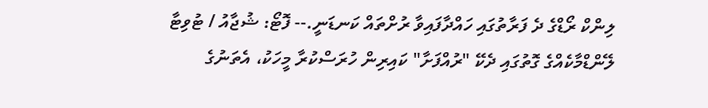ލިންކް ރޯޑްގެ ދެ ފަރާތުގައި ހައްދާފައިވާ ރުށްތައް ކަނޑަނީ.-- ފޮޓޯ: ޝުޖާއު / ޓުވިޓާ
ލޭންޑްމާކެއްގެ ގޮތުގައި ދެކޭ "ރުއްފަށާ" ކައިރިން ހުރަސްކުރާ މީހަކު، އެތަނުގެ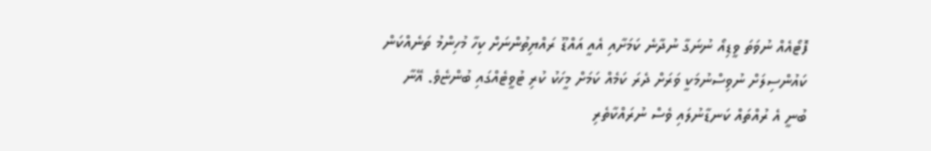ފޮޓޯއެއް ނުވަތަ ވީޑިއޯ ނުނަގާ ނުދާނެ ކަމަށާއި އެއީ އައްޑޫ ރައްޔިތުންނަށް ކިހާ މުހިންމު ތަނެއްކަން ކައުންސިލަށް ނުވިސްނުމަކީ ވަރަށް ދެރަ ކަމެއް ކަމަށް މީހަކު ކުރި ޓުވީޓެއްގައި ބުންޏެވެ. އޭނާ ބުނީ އެ ރުއްތައް ކަނޑާނުލައި ވެސް ނުރައްކާތެރި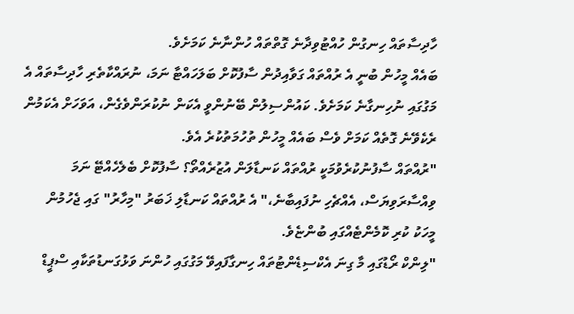ހާދިސާތައް ހިނގުން ހުއްޓުވިދާނެ ގޮތްތައް ހުންނާނެ ކަމަށެވެ.
ބައެއް މީހުން ބުނީ އެ ރުއްތައް ގަވާއިދުން ސާފުކޮށް ބަލަހައްޓާ ނަމަ، ނުރައްކާތެރި ހާދިސާތައް އެ މަގުގައި ނުހިނގާނެ ކަމަށެވެ. ކައުންސިލުން ބޭނުންވީ އެކަން ނުކުރަންވެގެން، އަވަހަށް އެކަމުން ރެކެވޭނެ ގޮތެއް ކަމަށް ވެސް ބައެއް މީހުން ތުހުމަތުކުރެ އެވެ.
"ރުއްތައް ސާފުނުކުރެވުމަކީ ރުއްތައް ކަނޑާލަން އުޒުރެއްތޯ؟ ސާފުކޮށް ބެލެހެއްޓޭ ނަމަ ވިއްސާރަވިޔަސް، އެއްޗެހި ނުފައިބާނެ،" އެ ރުއްތައް ކަނޑާލި ޚަބަރު "މިހާރު" ގައި ޖެހުމުން މީހަކު ކުރި ކޮމެންޓެއްގައި ބުންޏެވެ.
"ލިންކް ރޯޑުގައި މާ ގިނަ އެކްސިޑެންޓުތައް ހިނގާފައިވޭ މަގުގައި ހުންނަ ވަޅުގަނޑުތަކާއި ސްޕީޑް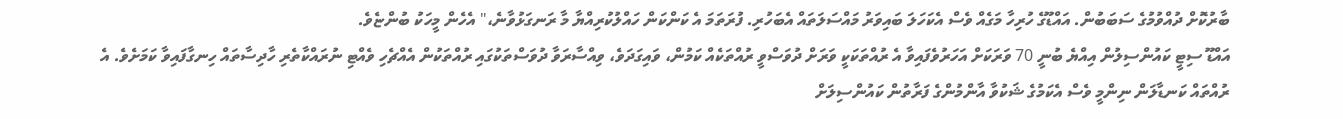ބާރުކޮށް ދުއްވުމުގެ ސަބަބުން. އައްޑޫގެ ހުރިހާ މަގެއް ވެސް އެކަހަލަ ބައިވަރު މައްސަލަތައް އެބަހުރި. ފުރަތަމަ އެ ކަންކަން ހައްލުކުރިއްޔާ މާ ރަނގަޅުވާނެ،" އެހެން މީހަކު ބުންޏެވެ.
އައްޑޫ ސިޓީ ކައުންސިލުން އިއްޔެ ބުނީ 70 ވަރަކަށް އަހަރުވެފައިވާ އެ ރުއްތަކަކީ ވަރަށް ދުވަސްވީ ރުއްތަކެއް ކަމުން، ވައިގަދަވެ، ވިއްސާރަވާ ދުވަސްތަކުގައި ރުއްތަކުން އެއްޗެހި ވެއްޓި ނުރައްކާތެރި ހާދިސާތައް ހިނގާފައިވާ ކަމަށެވެ. އެ ރުއްތައް ކަނޑާލަން ނިންމީ ވެސް އެކަމުގެ ޝަކުވާ އާންމުންގެ ފަރާތުން ކައުންސިލަށް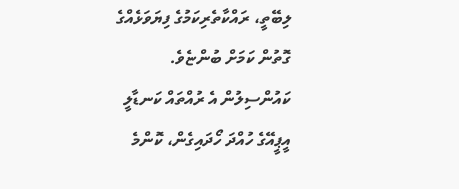ލިބޭތީ، ރައްކާތެރިކަމުގެ ފިޔަވަޅެއްގެ ގޮތުން ކަމަށް ބުންޏެވެ.
ކައުންސިލުން އެ ރުއްތައް ކަނޑާލީ އީޕީއޭގެ ހުއްދަ ހޯދައިގެން، ކޮންމެ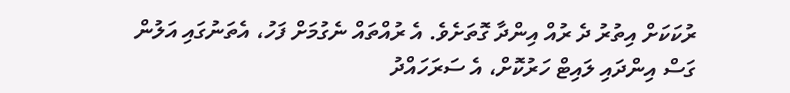ރުކަކަށް އިތުރު ދެ ރުއް އިންދާ ގޮތަށެވެ. އެ ރުއްތައް ނެގުމަށް ފަހު، އެތަނުގައި އަލުން ގަސް އިންދައި ލައިޓް ހަރުކޮށް، އެ ސަރަހައްދު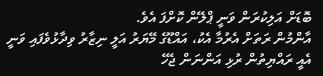ބޮޑަށް އަލިކުރަން ވަނީ ޕްލޭން ކޮށްފަ އެވެ.
އާންމުން ރަތަށް އެރުމާ އެކު، އައްޑޫގެ މޭޔަރު އަލީ ނިޒާރު ވިދާޅުވެފައި ވަނީ އެއީ ރައްޔިތުން ރުޅި އަންނަން ޖެހޭ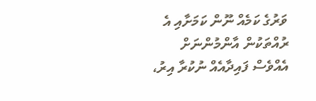ވަރުގެ ކަމެއް ނޫން ކަމަށާއި އެ ރުއްތަކުން އާންމުންނަށް އެއްވެސް ފައިދާއެއް ނުކުރާ އިރު،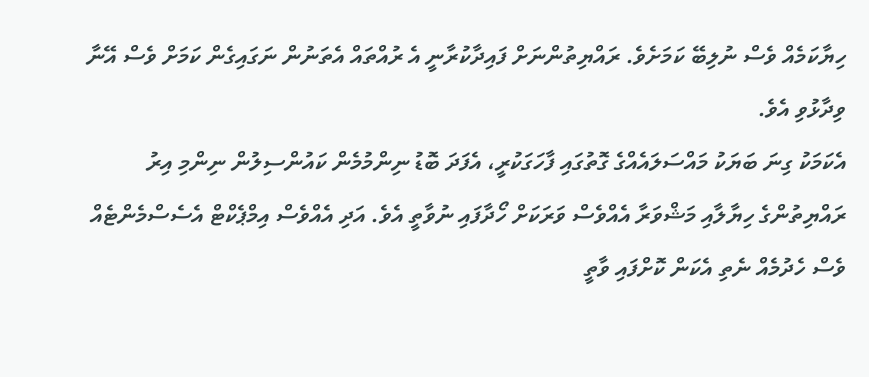ހިޔާކަމެއް ވެސް ނުލިބޭ ކަމަށެވެ. ރައްޔިތުންނަށް ފައިދާކުރާނީ އެ ރުއްތައް އެތަނުން ނަގައިގެން ކަމަށް ވެސް އޭނާ ވިދާޅުވި އެވެ.
އެކަމަކު ގިނަ ބަޔަކު މައްސަލައެއްގެ ގޮތުގައި ފާހަގަކުރީ، އެފަދަ ބޮޑު ނިންމުމެން ކައުންސިލުން ނިންމި އިރު ރައްޔިތުންގެ ހިޔާލާއި މަޝްވަރާ އެއްވެސް ވަރަކަށް ހޯދާފައި ނުވާތީ އެވެ. އަދި އެއްވެސް އިމްޕެކްޓް އެސެސްމެންޓެއް ވެސް ހެދުމެއް ނެތި އެކަން ކޮށްފައި ވާތީ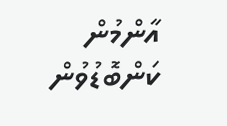އާންމުން ކަންބޮޑުވުން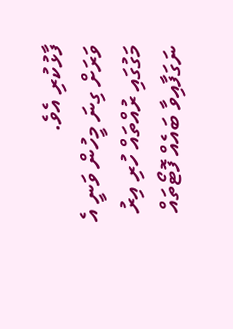ފާޅުކުރި އެވެ.
ވަރަށް ގިނަ މީހުން ވަނީ އެ މަގުގައި ރުއްތައް ހުރި އިރު ނަގަފާއިވާ ބައެއް ފޮޓޯތައް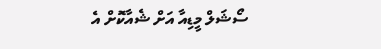ސޯޝަލް މީޑިއާ އަށް ޝެއާކޮށް އެ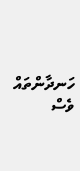ހަނދާންތައް ވެސް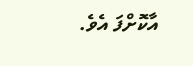އާކޮށްފަ އެވެ.